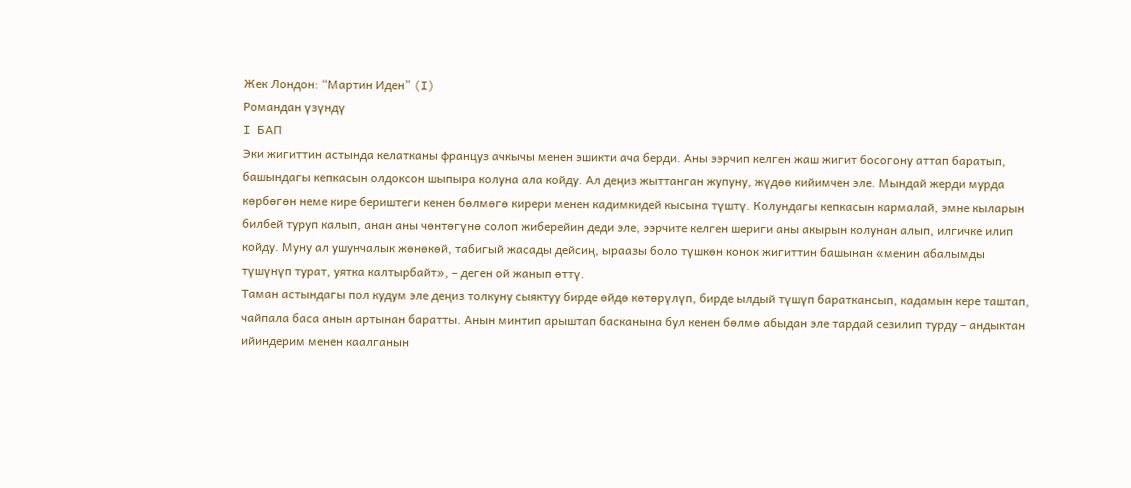Жек Лондон: “Мартин Иден” (I)
Романдан үзүндү
I БАП
Эки жигиттин астында келатканы француз ачкычы менен эшикти ача берди. Аны ээрчип келген жаш жигит босогону аттап баратып, башындагы кепкасын олдоксон шыпыра колуна ала койду. Ал деңиз жыттанган жупуну, жүдөө кийимчен эле. Мындай жерди мурда көрбөгөн неме кире бериштеги кенен бөлмөгө кирери менен кадимкидей кысына түштү. Колундагы кепкасын кармалай, эмне кыларын билбей туруп калып, анан аны чөнтөгүнө солоп жиберейин деди эле, ээрчите келген шериги аны акырын колунан алып, илгичке илип койду. Муну ал ушунчалык жөнөкөй, табигый жасады дейсиң, ыраазы боло түшкөн конок жигиттин башынан «менин абалымды түшүнүп турат, уятка калтырбайт», – деген ой жанып өттү.
Таман астындагы пол кудум эле деңиз толкуну сыяктуу бирде өйдө көтөрүлүп, бирде ылдый түшүп бараткансып, кадамын кере таштап, чайпала баса анын артынан баратты. Анын минтип арыштап басканына бул кенен бөлмө абыдан эле тардай сезилип турду – андыктан ийиндерим менен каалганын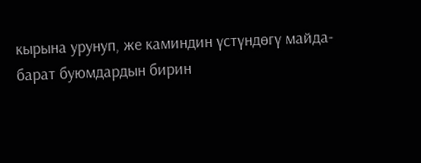кырына урунуп, же каминдин үстүндөгү майда-барат буюмдардын бирин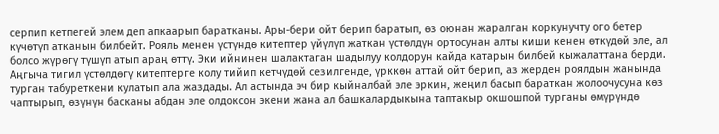серпип кетпегей элем деп апкаарып баратканы. Ары-бери ойт берип баратып, өз оюнан жаралган коркунучту ого бетер күчөтүп атканын билбейт. Рояль менен үстүндө китептер үйүлүп жаткан үстөлдүн ортосунан алты киши кенен өткүдөй эле, ал болсо жүрөгү түшүп атып араң өттү. Эки ийнинен шалактаган шадылуу колдорун кайда катарын билбей кыжалаттана берди. Аңгыча тигил үстөлдөгү китептерге колу тийип кетчүдөй сезилгенде, үрккөн аттай ойт берип, аз жерден роялдын жанында турган табуреткени кулатып ала жаздады. Ал астында эч бир кыйналбай эле эркин, жеңил басып бараткан жолоочусуна көз чаптырып, өзүнүн басканы абдан эле олдоксон экени жана ал башкалардыкына таптакыр окшошпой турганы өмүрүндө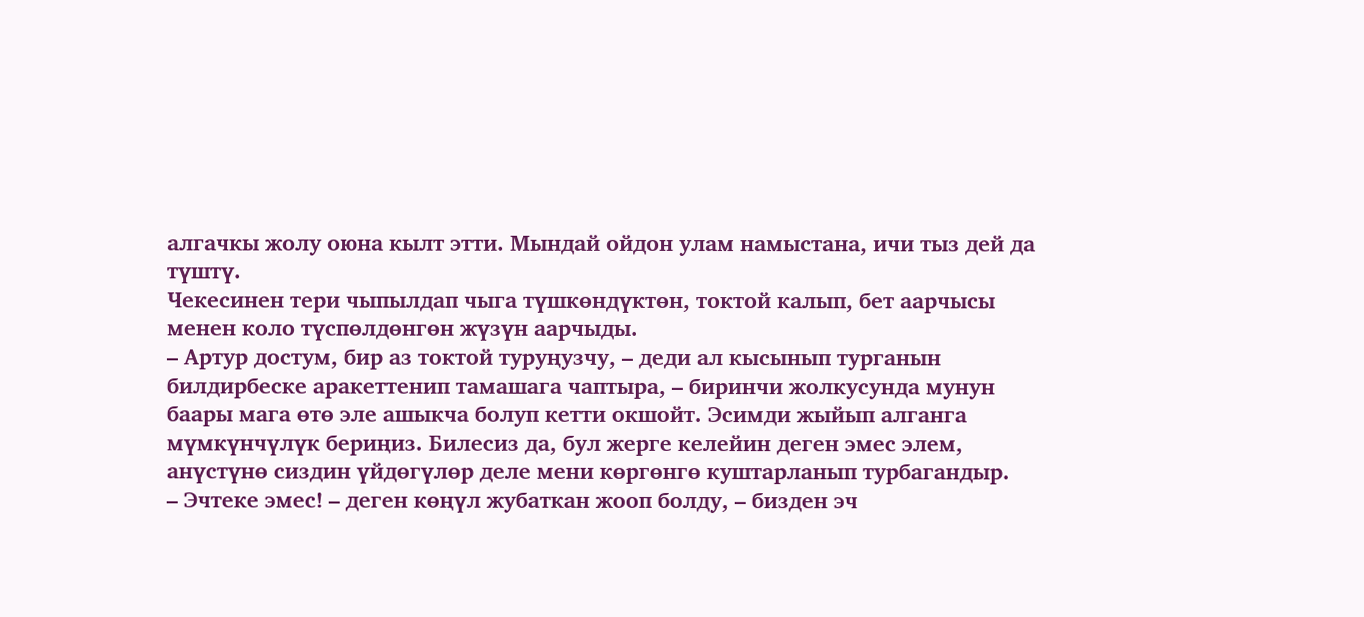алгачкы жолу оюна кылт этти. Мындай ойдон улам намыстана, ичи тыз дей да түштү.
Чекесинен тери чыпылдап чыга түшкөндүктөн, токтой калып, бет аарчысы менен коло түспөлдөнгөн жүзүн аарчыды.
– Артур достум, бир аз токтой туруңузчу, – деди ал кысынып турганын билдирбеске аракеттенип тамашага чаптыра, – биринчи жолкусунда мунун баары мага өтө эле ашыкча болуп кетти окшойт. Эсимди жыйып алганга мүмкүнчүлүк бериңиз. Билесиз да, бул жерге келейин деген эмес элем, анүстүнө сиздин үйдөгүлөр деле мени көргөнгө куштарланып турбагандыр.
– Эчтеке эмес! – деген көңүл жубаткан жооп болду, – бизден эч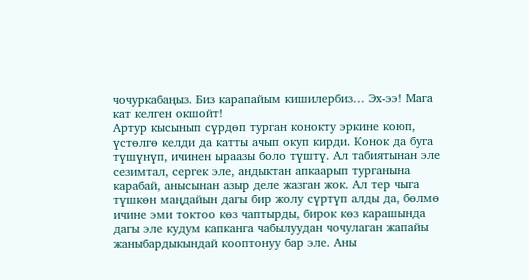чочуркабаңыз. Биз карапайым кишилербиз… Эх-ээ! Мага кат келген окшойт!
Артур кысынып сүрдөп турган конокту эркине коюп, үстөлгө келди да катты ачып окуп кирди. Конок да буга түшүнүп, ичинен ыраазы боло түштү. Ал табиятынан эле сезимтал, сергек эле, андыктан апкаарып турганына карабай, анысынан азыр деле жазган жок. Ал тер чыга түшкөн маңдайын дагы бир жолу сүртүп алды да, бөлмө ичине эми токтоо көз чаптырды, бирок көз карашында дагы эле кудум капканга чабылуудан чочулаган жапайы жаныбардыкындай кооптонуу бар эле. Аны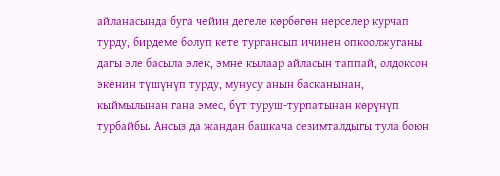айланасында буга чейин дегеле көрбөгөн нерселер курчап турду, бирдеме болуп кете тургансып ичинен опкоолжуганы дагы эле басыла элек, эмне кылаар айласын таппай, олдоксон экенин түшүнүп турду, мунусу анын басканынан, кыймылынан гана эмес, бүт туруш-турпатынан көрүнүп турбайбы. Ансыз да жандан башкача сезимталдыгы тула боюн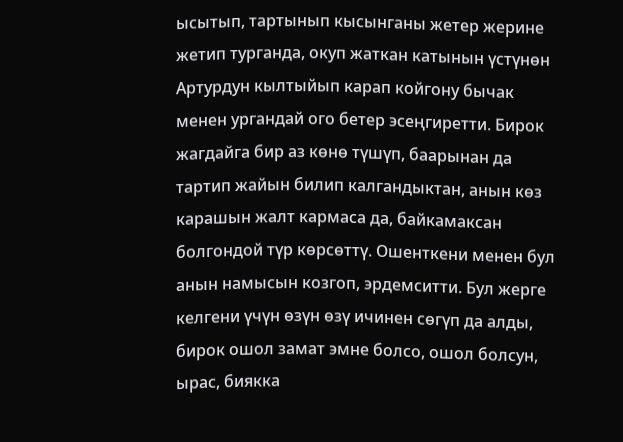ысытып, тартынып кысынганы жетер жерине жетип турганда, окуп жаткан катынын үстүнөн Артурдун кылтыйып карап койгону бычак менен ургандай ого бетер эсеңгиретти. Бирок жагдайга бир аз көнө түшүп, баарынан да тартип жайын билип калгандыктан, анын көз карашын жалт кармаса да, байкамаксан болгондой түр көрсөттү. Ошенткени менен бул анын намысын козгоп, эрдемситти. Бул жерге келгени үчүн өзүн өзү ичинен сөгүп да алды, бирок ошол замат эмне болсо, ошол болсун, ырас, биякка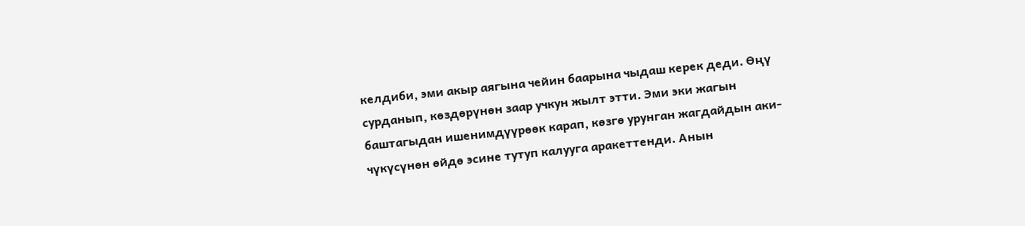келдиби, эми акыр аягына чейин баарына чыдаш керек деди. Өңү сурданып, көздөрүнөн заар учкун жылт этти. Эми эки жагын баштагыдан ишенимдүүрөөк карап, көзгө урунган жагдайдын аки-чүкүсүнөн өйдө эсине тутуп калууга аракеттенди. Анын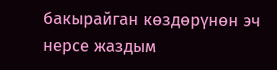бакырайган көздөрүнөн эч нерсе жаздым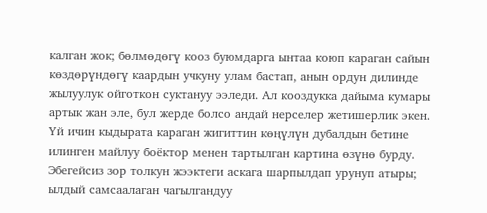калган жок; бөлмөдөгү кооз буюмдарга ынтаа коюп караган сайын көздөрүндөгү каардын учкуну улам бастап, анын ордун дилинде жылуулук ойготкон суктануу ээледи. Ал кооздукка дайыма кумары артык жан эле, бул жерде болсо андай нерселер жетишерлик экен.
Үй ичин кыдырата караган жигиттин көңүлүн дубалдын бетине илинген майлуу боёктор менен тартылган картина өзүнө бурду. Эбегейсиз зор толкун жээктеги аскага шарпылдап урунуп атыры; ылдый самсаалаган чагылгандуу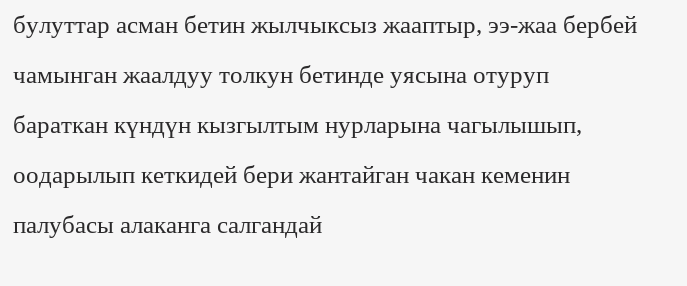булуттар асман бетин жылчыксыз жааптыр, ээ-жаа бербей чамынган жаалдуу толкун бетинде уясына отуруп бараткан күндүн кызгылтым нурларына чагылышып, оодарылып кеткидей бери жантайган чакан кеменин палубасы алаканга салгандай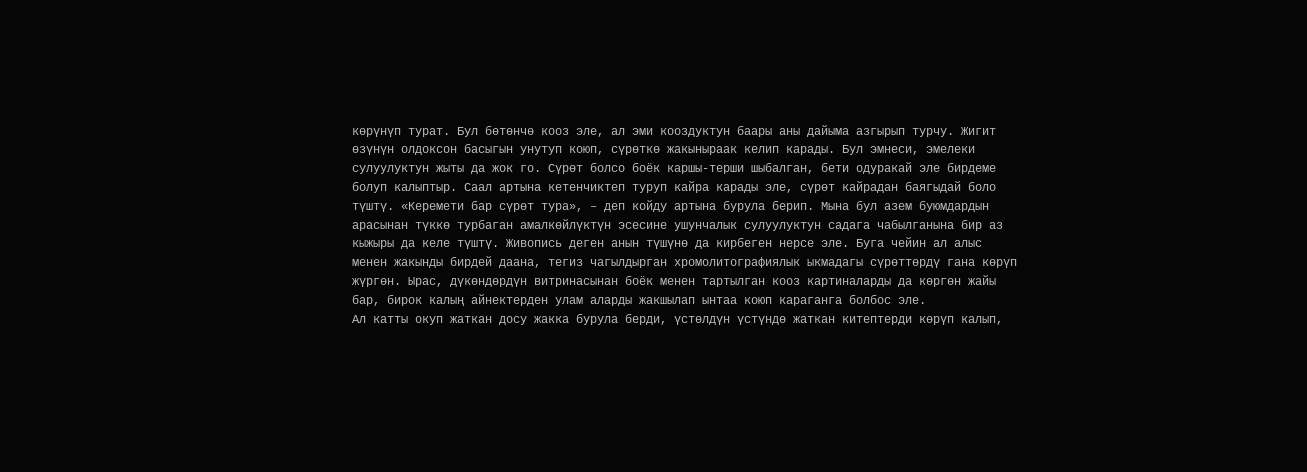көрүнүп турат. Бул бөтөнчө кооз эле, ал эми кооздуктун баары аны дайыма азгырып турчу. Жигит өзүнүн олдоксон басыгын унутуп коюп, сүрөткө жакыныраак келип карады. Бул эмнеси, эмелеки сулуулуктун жыты да жок го. Сүрөт болсо боёк каршы-терши шыбалган, бети одуракай эле бирдеме болуп калыптыр. Саал артына кетенчиктеп туруп кайра карады эле, сүрөт кайрадан баягыдай боло түштү. «Керемети бар сүрөт тура», – деп койду артына бурула берип. Мына бул азем буюмдардын арасынан түккө турбаган амалкөйлүктүн эсесине ушунчалык сулуулуктун садага чабылганына бир аз кыжыры да келе түштү. Живопись деген анын түшүнө да кирбеген нерсе эле. Буга чейин ал алыс менен жакынды бирдей даана, тегиз чагылдырган хромолитографиялык ыкмадагы сүрөттөрдү гана көрүп жүргөн. Ырас, дүкөндөрдүн витринасынан боёк менен тартылган кооз картиналарды да көргөн жайы бар, бирок калың айнектерден улам аларды жакшылап ынтаа коюп караганга болбос эле.
Ал катты окуп жаткан досу жакка бурула берди, үстөлдүн үстүндө жаткан китептерди көрүп калып,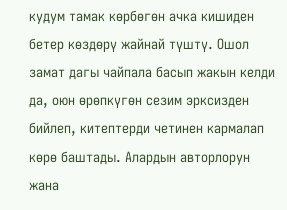кудум тамак көрбөгөн ачка кишиден бетер көздөрү жайнай түштү. Ошол замат дагы чайпала басып жакын келди да, оюн өрөпкүгөн сезим эрксизден бийлеп, китептерди четинен кармалап көрө баштады. Алардын авторлорун жана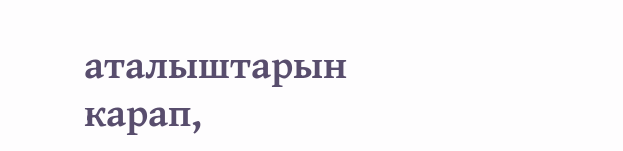аталыштарын карап,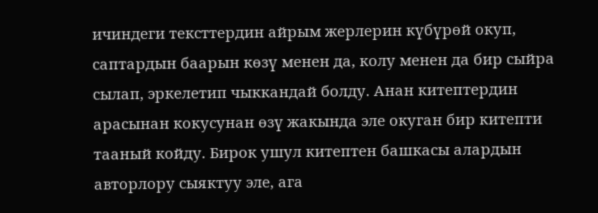ичиндеги тексттердин айрым жерлерин күбүрөй окуп, саптардын баарын көзү менен да, колу менен да бир сыйра сылап, эркелетип чыккандай болду. Анан китептердин арасынан кокусунан өзү жакында эле окуган бир китепти тааный койду. Бирок ушул китептен башкасы алардын авторлору сыяктуу эле, ага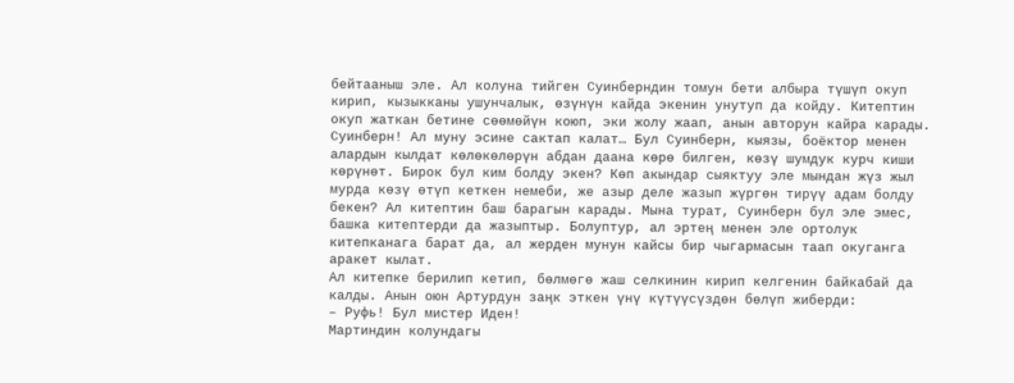бейтааныш эле. Ал колуна тийген Суинберндин томун бети албыра түшүп окуп кирип, кызыкканы ушунчалык, өзүнүн кайда экенин унутуп да койду. Китептин окуп жаткан бетине сөөмөйүн коюп, эки жолу жаап, анын авторун кайра карады. Суинберн! Ал муну эсине сактап калат… Бул Суинберн, кыязы, боёктор менен алардын кылдат көлөкөлөрүн абдан даана көрө билген, көзү шумдук курч киши көрүнөт. Бирок бул ким болду экен? Көп акындар сыяктуу эле мындан жүз жыл мурда көзү өтүп кеткен немеби, же азыр деле жазып жүргөн тирүү адам болду бекен? Ал китептин баш барагын карады. Мына турат, Суинберн бул эле эмес, башка китептерди да жазыптыр. Болуптур, ал эртең менен эле ортолук китепканага барат да, ал жерден мунун кайсы бир чыгармасын таап окуганга аракет кылат.
Ал китепке берилип кетип, бөлмөгө жаш селкинин кирип келгенин байкабай да калды. Анын оюн Артурдун заңк эткен үнү күтүүсүздөн бөлүп жиберди:
– Руфь! Бул мистер Иден!
Мартиндин колундагы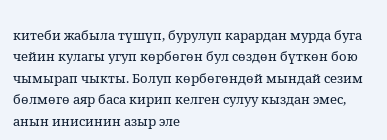китеби жабыла түшүп, бурулуп карардан мурда буга чейин кулагы угуп көрбөгөн бул сөздөн бүткөн бою чымырап чыкты. Болуп көрбөгөндөй мындай сезим бөлмөгө аяр баса кирип келген сулуу кыздан эмес, анын инисинин азыр эле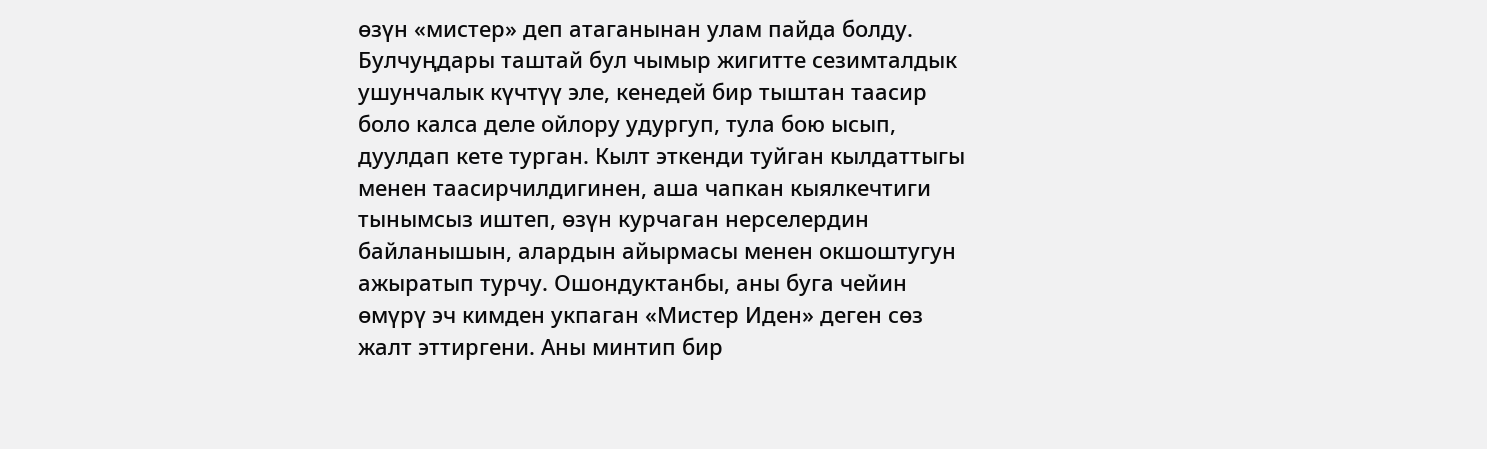өзүн «мистер» деп атаганынан улам пайда болду. Булчуңдары таштай бул чымыр жигитте сезимталдык ушунчалык күчтүү эле, кенедей бир тыштан таасир боло калса деле ойлору удургуп, тула бою ысып, дуулдап кете турган. Кылт эткенди туйган кылдаттыгы менен таасирчилдигинен, аша чапкан кыялкечтиги тынымсыз иштеп, өзүн курчаган нерселердин байланышын, алардын айырмасы менен окшоштугун ажыратып турчу. Ошондуктанбы, аны буга чейин өмүрү эч кимден укпаган «Мистер Иден» деген сөз жалт эттиргени. Аны минтип бир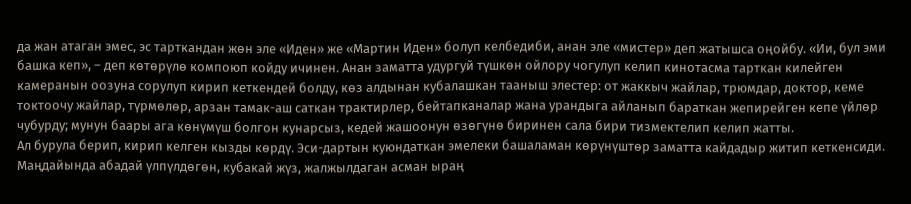да жан атаган эмес, эс тарткандан жөн эле «Иден» же «Мартин Иден» болуп келбедиби, анан эле «мистер» деп жатышса оңойбу. «Ии, бул эми башка кеп», – деп көтөрүлө компоюп койду ичинен. Анан заматта удургуй түшкөн ойлору чогулуп келип кинотасма тарткан килейген камеранын оозуна сорулуп кирип кеткендей болду, көз алдынан кубалашкан тааныш элестер: от жаккыч жайлар, трюмдар, доктор, кеме токтоочу жайлар, түрмөлөр, арзан тамак-аш саткан трактирлер, бейтапканалар жана урандыга айланып бараткан жепирейген кепе үйлөр чубурду; мунун баары ага көнүмүш болгон кунарсыз, кедей жашоонун өзөгүнө биринен сала бири тизмектелип келип жатты.
Ал бурула берип, кирип келген кызды көрдү. Эси-дартын куюндаткан эмелеки башаламан көрүнүштөр заматта кайдадыр житип кеткенсиди. Маңдайында абадай үлпүлдөгөн, кубакай жүз, жалжылдаган асман ыраң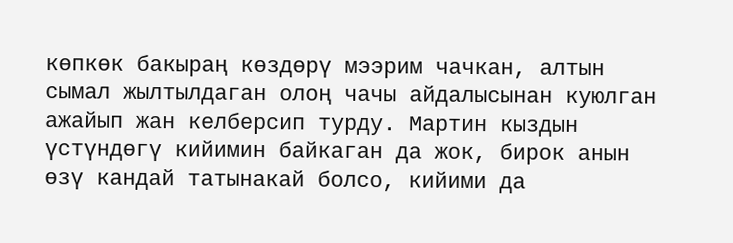көпкөк бакыраң көздөрү мээрим чачкан, алтын сымал жылтылдаган олоң чачы айдалысынан куюлган ажайып жан келберсип турду. Мартин кыздын үстүндөгү кийимин байкаган да жок, бирок анын өзү кандай татынакай болсо, кийими да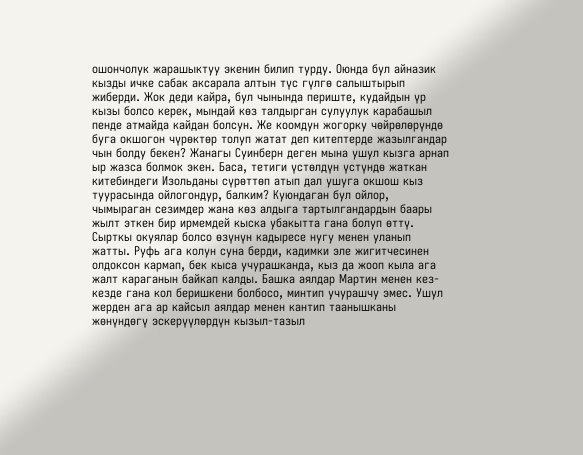ошончолук жарашыктуу экенин билип турду. Оюнда бул айназик кызды ичке сабак аксарала алтын түс гүлгө салыштырып жиберди. Жок деди кайра, бул чынында периште, кудайдын үр кызы болсо керек, мындай көз талдырган сулуулук карабашыл пенде атмайда кайдан болсун. Же коомдун жогорку чөйрөлөрүндө буга окшогон чүрөктөр толуп жатат деп китептерде жазылгандар чын болду бекен? Жанагы Суинберн деген мына ушул кызга арнап ыр жазса болмок экен. Баса, тетиги үстөлдүн үстүндө жаткан китебиндеги Изольданы сүрөттөп атып дал ушуга окшош кыз туурасында ойлогондур, балким? Куюндаган бул ойлор, чымыраган сезимдер жана көз алдыга тартылгандардын баары жылт эткен бир ирмемдей кыска убакытта гана болуп өттү. Сырткы окуялар болсо өзүнүн кадыресе нугу менен уланып жатты. Руфь ага колун суна берди, кадимки эле жигитчесинен олдоксон кармап, бек кыса учурашканда, кыз да жооп кыла ага жалт караганын байкап калды. Башка аялдар Мартин менен кез-кезде гана кол беришкени болбосо, минтип учурашчу эмес. Ушул жерден ага ар кайсыл аялдар менен кантип таанышканы жөнүндөгү эскерүүлөрдүн кызыл-тазыл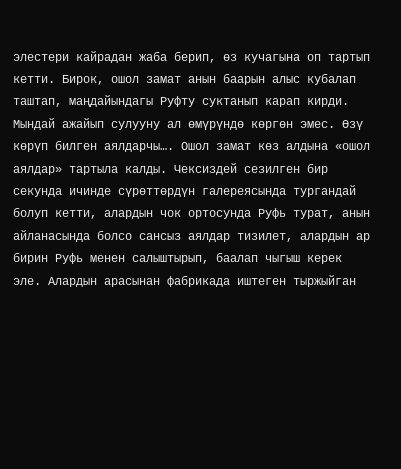элестери кайрадан жаба берип, өз кучагына оп тартып кетти. Бирок, ошол замат анын баарын алыс кубалап таштап, маңдайындагы Руфту суктанып карап кирди. Мындай ажайып сулууну ал өмүрүндө көргөн эмес. Өзү көрүп билген аялдарчы…. Ошол замат көз алдына «ошол аялдар» тартыла калды. Чексиздей сезилген бир секунда ичинде сүрөттөрдүн галереясында тургандай болуп кетти, алардын чок ортосунда Руфь турат, анын айланасында болсо сансыз аялдар тизилет, алардын ар бирин Руфь менен салыштырып, баалап чыгыш керек эле. Алардын арасынан фабрикада иштеген тыржыйган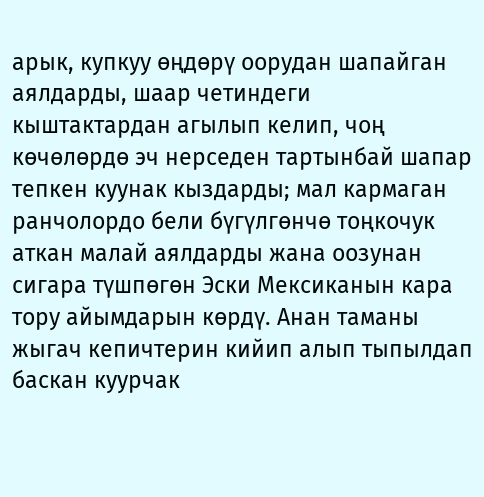арык, купкуу өңдөрү оорудан шапайган аялдарды, шаар четиндеги кыштактардан агылып келип, чоң көчөлөрдө эч нерседен тартынбай шапар тепкен куунак кыздарды; мал кармаган ранчолордо бели бүгүлгөнчө тоңкочук аткан малай аялдарды жана оозунан сигара түшпөгөн Эски Мексиканын кара тору айымдарын көрдү. Анан таманы жыгач кепичтерин кийип алып тыпылдап баскан куурчак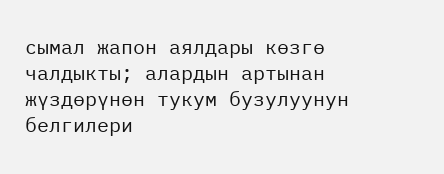сымал жапон аялдары көзгө чалдыкты; алардын артынан жүздөрүнөн тукум бузулуунун белгилери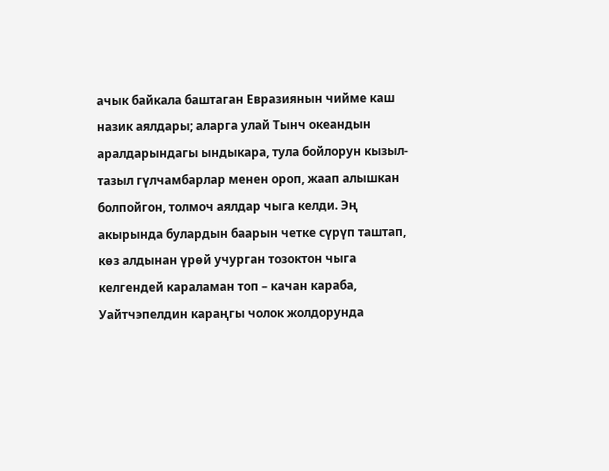ачык байкала баштаган Евразиянын чийме каш назик аялдары; аларга улай Тынч океандын аралдарындагы ындыкара, тула бойлорун кызыл-тазыл гүлчамбарлар менен ороп, жаап алышкан болпойгон, толмоч аялдар чыга келди. Эң акырында булардын баарын четке сүрүп таштап, көз алдынан үрөй учурган тозоктон чыга келгендей караламан топ – качан караба, Уайтчэпелдин караңгы чолок жолдорунда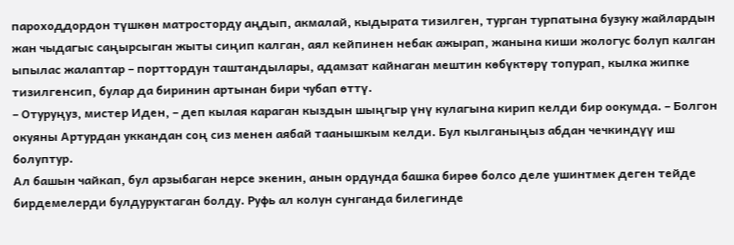пароходдордон түшкөн матросторду аңдып, акмалай, кыдырата тизилген, турган турпатына бузуку жайлардын жан чыдагыс саңырсыган жыты сиңип калган, аял кейпинен небак ажырап, жанына киши жологус болуп калган ыпылас жалаптар – порттордун таштандылары, адамзат кайнаган мештин көбүктөрү топурап, кылка жипке тизилгенсип, булар да биринин артынан бири чубап өттү.
– Отуруңуз, мистер Иден, – деп кылая караган кыздын шыңгыр үнү кулагына кирип келди бир оокумда. – Болгон окуяны Артурдан уккандан соң сиз менен аябай таанышкым келди. Бул кылганыңыз абдан чечкиндүү иш болуптур.
Ал башын чайкап, бул арзыбаган нерсе экенин, анын ордунда башка бирөө болсо деле ушинтмек деген тейде бирдемелерди булдуруктаган болду. Руфь ал колун сунганда билегинде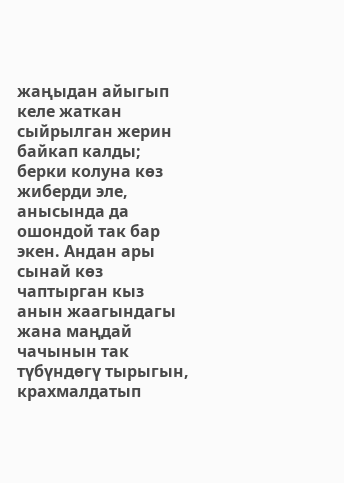жаңыдан айыгып келе жаткан сыйрылган жерин байкап калды; берки колуна көз жиберди эле, анысында да ошондой так бар экен. Андан ары сынай көз чаптырган кыз анын жаагындагы жана маңдай чачынын так түбүндөгү тырыгын, крахмалдатып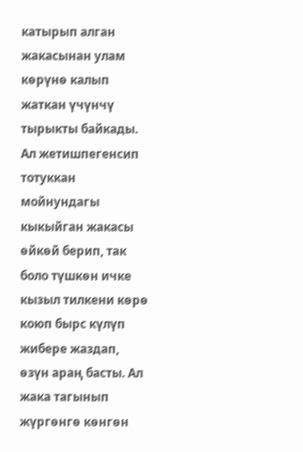катырып алган жакасынан улам көрүнө калып жаткан үчүнчү тырыкты байкады. Ал жетишпегенсип тотуккан мойнундагы кыкыйган жакасы өйкөй берип, так боло түшкөн ичке кызыл тилкени көрө коюп бырс күлүп жибере жаздап, өзүн араң басты. Ал жака тагынып жүргөнгө көнгөн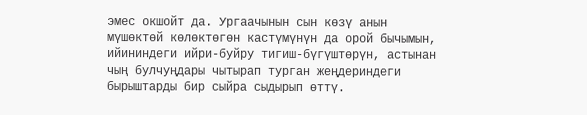эмес окшойт да. Ургаачынын сын көзү анын мүшөктөй көлөктөгөн кастүмүнүн да орой бычымын, ийининдеги ийри-буйру тигиш-бүгүштөрүн, астынан чың булчуңдары чытырап турган жеңдериндеги бырыштарды бир сыйра сыдырып өттү.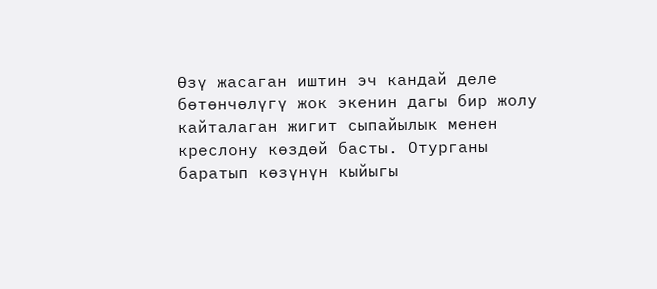Өзү жасаган иштин эч кандай деле бөтөнчөлүгү жок экенин дагы бир жолу кайталаган жигит сыпайылык менен креслону көздөй басты. Отурганы баратып көзүнүн кыйыгы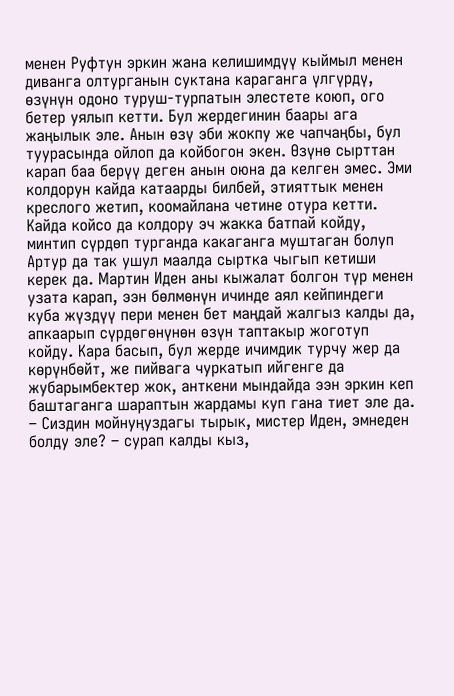менен Руфтун эркин жана келишимдүү кыймыл менен диванга олтурганын суктана караганга үлгүрдү, өзүнүн одоно туруш-турпатын элестете коюп, ого бетер уялып кетти. Бул жердегинин баары ага жаңылык эле. Анын өзү эби жокпу же чапчаңбы, бул туурасында ойлоп да койбогон экен. Өзүнө сырттан карап баа берүү деген анын оюна да келген эмес. Эми колдорун кайда катаарды билбей, этияттык менен креслого жетип, коомайлана четине отура кетти. Кайда койсо да колдору эч жакка батпай койду, минтип сүрдөп турганда какаганга муштаган болуп Артур да так ушул маалда сыртка чыгып кетиши керек да. Мартин Иден аны кыжалат болгон түр менен узата карап, ээн бөлмөнүн ичинде аял кейпиндеги куба жүздүү пери менен бет маңдай жалгыз калды да, апкаарып сүрдөгөнүнөн өзүн таптакыр жоготуп койду. Кара басып, бул жерде ичимдик турчу жер да көрүнбөйт, же пийвага чуркатып ийгенге да жубарымбектер жок, анткени мындайда ээн эркин кеп баштаганга шараптын жардамы куп гана тиет эле да.
– Сиздин мойнуңуздагы тырык, мистер Иден, эмнеден болду эле? – сурап калды кыз,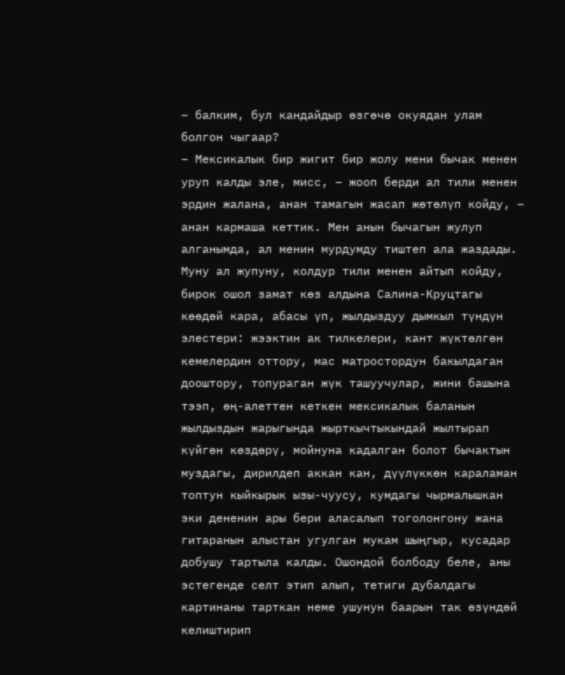– балким, бул кандайдыр өзгөчө окуядан улам болгон чыгаар?
– Мексикалык бир жигит бир жолу мени бычак менен уруп калды эле, мисс, – жооп берди ал тили менен эрдин жалана, анан тамагын жасап жөтөлүп койду, – анан кармаша кеттик. Мен анын бычагын жулуп алганымда, ал менин мурдумду тиштеп ала жаздады.
Муну ал жупуну, колдур тили менен айтып койду, бирок ошол замат көз алдына Салина-Круцтагы көөдөй кара, абасы үп, жылдыздуу дымкыл түндүн элестери: жээктин ак тилкелери, кант жүктөлгөн кемелердин оттору, мас матростордун бакылдаган дооштору, топураган жүк ташуучулар, жини башына тээп, өң-алеттен кеткен мексикалык баланын жылдыздын жарыгында жырткычтыкындай жылтырап күйгөн көздөрү, мойнуна кадалган болот бычактын муздагы, дирилдеп аккан кан, дүүлүккөн караламан топтун кыйкырык ызы-чуусу, кумдагы чырмалышкан эки дененин ары бери аласалып тоголонгону жана гитаранын алыстан угулган мукам шыңгыр, кусадар добушу тартыла калды. Ошондой болбоду беле, аны эстегенде селт этип алып, тетиги дубалдагы картинаны тарткан неме ушунун баарын так өзүндөй келиштирип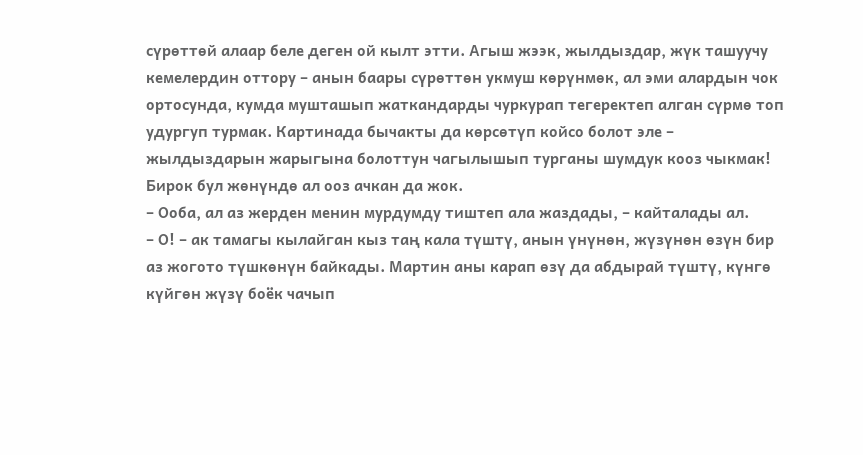сүрөттөй алаар беле деген ой кылт этти. Агыш жээк, жылдыздар, жүк ташуучу кемелердин оттору – анын баары сүрөттөн укмуш көрүнмөк, ал эми алардын чок ортосунда, кумда мушташып жаткандарды чуркурап тегеректеп алган сүрмө топ удургуп турмак. Картинада бычакты да көрсөтүп койсо болот эле – жылдыздарын жарыгына болоттун чагылышып турганы шумдук кооз чыкмак!
Бирок бул жөнүндө ал ооз ачкан да жок.
– Ооба, ал аз жерден менин мурдумду тиштеп ала жаздады, – кайталады ал.
– О! – ак тамагы кылайган кыз таң кала түштү, анын үнүнөн, жүзүнөн өзүн бир аз жогото түшкөнүн байкады. Мартин аны карап өзү да абдырай түштү, күнгө күйгөн жүзү боёк чачып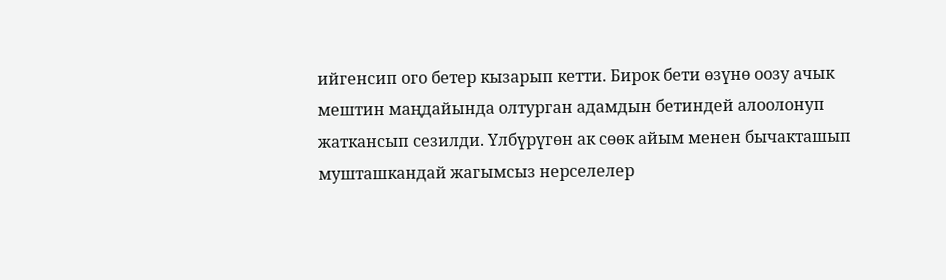ийгенсип ого бетер кызарып кетти. Бирок бети өзүнө оозу ачык мештин маңдайында олтурган адамдын бетиндей алоолонуп жаткансып сезилди. Үлбүрүгөн ак сөөк айым менен бычакташып мушташкандай жагымсыз нерселелер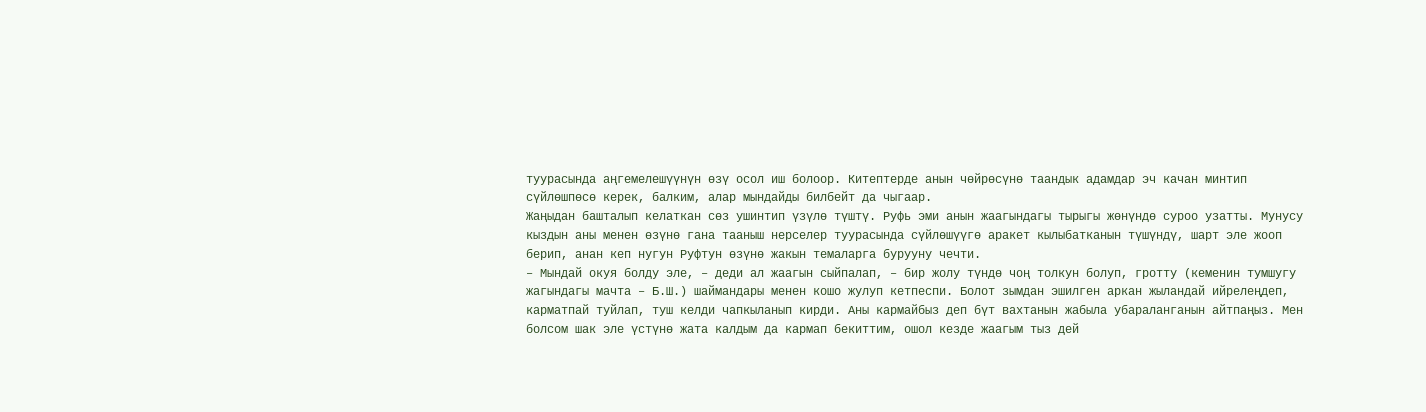туурасында аңгемелешүүнүн өзү осол иш болоор. Китептерде анын чөйрөсүнө таандык адамдар эч качан минтип сүйлөшпөсө керек, балким, алар мындайды билбейт да чыгаар.
Жаңыдан башталып келаткан сөз ушинтип үзүлө түштү. Руфь эми анын жаагындагы тырыгы жөнүндө суроо узатты. Мунусу кыздын аны менен өзүнө гана тааныш нерселер туурасында сүйлөшүүгө аракет кылыбатканын түшүндү, шарт эле жооп берип, анан кеп нугун Руфтун өзүнө жакын темаларга бурууну чечти.
– Мындай окуя болду эле, – деди ал жаагын сыйпалап, – бир жолу түндө чоң толкун болуп, гротту (кеменин тумшугу жагындагы мачта – Б.Ш.) шаймандары менен кошо жулуп кетпеспи. Болот зымдан эшилген аркан жыландай ийрелеңдеп, карматпай туйлап, туш келди чапкыланып кирди. Аны кармайбыз деп бүт вахтанын жабыла убараланганын айтпаңыз. Мен болсом шак эле үстүнө жата калдым да кармап бекиттим, ошол кезде жаагым тыз дей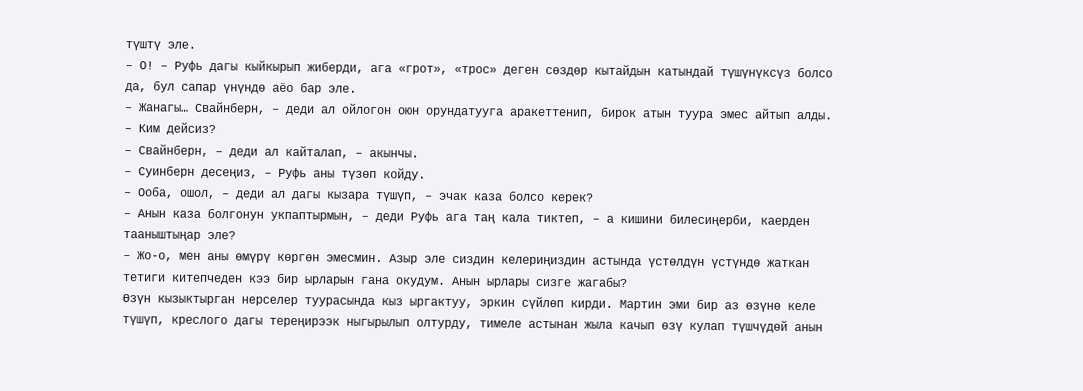түштү эле.
– О! – Руфь дагы кыйкырып жиберди, ага «грот», «трос» деген сөздөр кытайдын катындай түшүнүксүз болсо да, бул сапар үнүндө аёо бар эле.
– Жанагы… Свайнберн, – деди ал ойлогон оюн орундатууга аракеттенип, бирок атын туура эмес айтып алды.
– Ким дейсиз?
– Свайнберн, – деди ал кайталап, – акынчы.
– Суинберн десеңиз, – Руфь аны түзөп койду.
– Ооба, ошол, – деди ал дагы кызара түшүп, – эчак каза болсо керек?
– Анын каза болгонун укпаптырмын, – деди Руфь ага таң кала тиктеп, – а кишини билесиңерби, каерден тааныштыңар эле?
– Жо-о, мен аны өмүрү көргөн эмесмин. Азыр эле сиздин келериңиздин астында үстөлдүн үстүндө жаткан тетиги китепчеден кээ бир ырларын гана окудум. Анын ырлары сизге жагабы?
Өзүн кызыктырган нерселер туурасында кыз ыргактуу, эркин сүйлөп кирди. Мартин эми бир аз өзүнө келе түшүп, креслого дагы тереңирээк ныгырылып олтурду, тимеле астынан жыла качып өзү кулап түшчүдөй анын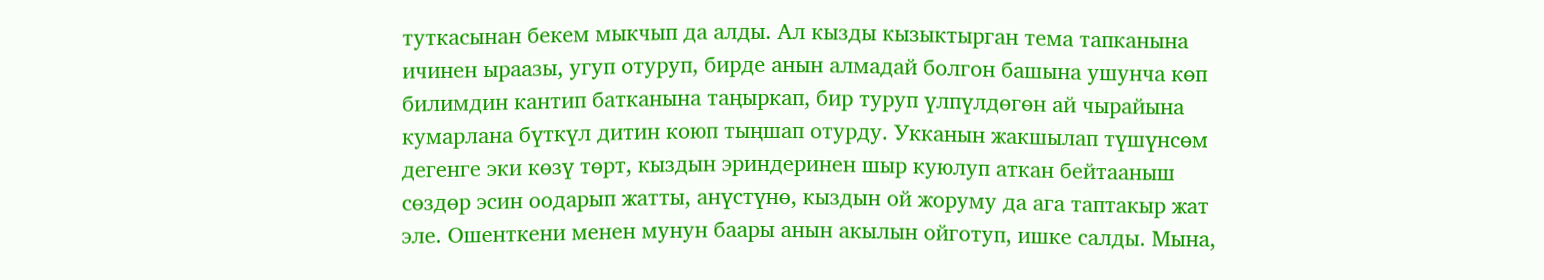туткасынан бекем мыкчып да алды. Ал кызды кызыктырган тема тапканына ичинен ыраазы, угуп отуруп, бирде анын алмадай болгон башына ушунча көп билимдин кантип батканына таңыркап, бир туруп үлпүлдөгөн ай чырайына кумарлана бүткүл дитин коюп тыңшап отурду. Укканын жакшылап түшүнсөм дегенге эки көзү төрт, кыздын эриндеринен шыр куюлуп аткан бейтааныш сөздөр эсин оодарып жатты, анүстүнө, кыздын ой жоруму да ага таптакыр жат эле. Ошенткени менен мунун баары анын акылын ойготуп, ишке салды. Мына,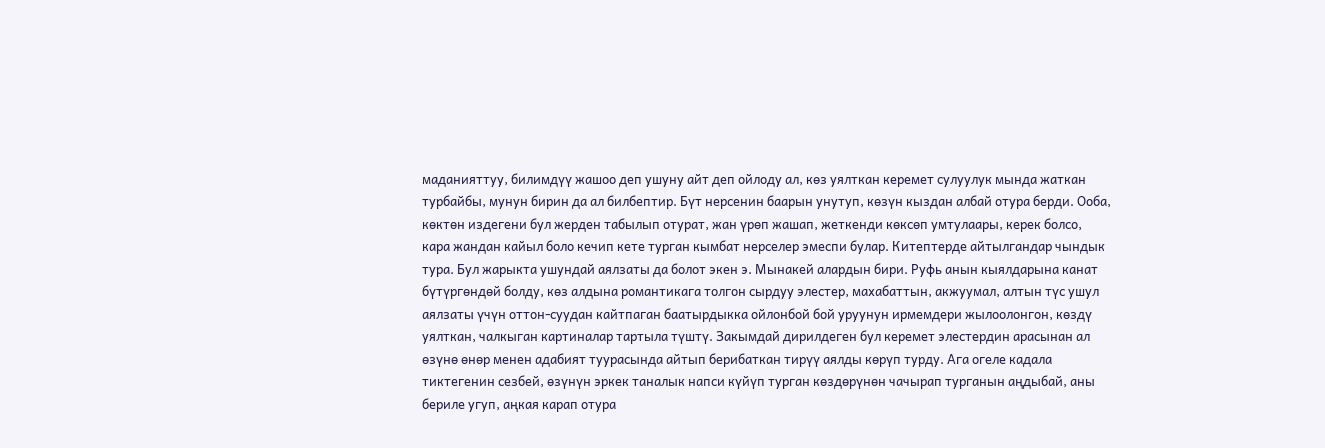маданияттуу, билимдүү жашоо деп ушуну айт деп ойлоду ал, көз уялткан керемет сулуулук мында жаткан турбайбы, мунун бирин да ал билбептир. Бүт нерсенин баарын унутуп, көзүн кыздан албай отура берди. Ооба, көктөн издегени бул жерден табылып отурат, жан үрөп жашап, жеткенди көксөп умтулаары, керек болсо, кара жандан кайыл боло кечип кете турган кымбат нерселер эмеспи булар. Китептерде айтылгандар чындык тура. Бул жарыкта ушундай аялзаты да болот экен э. Мынакей алардын бири. Руфь анын кыялдарына канат бүтүргөндөй болду, көз алдына романтикага толгон сырдуу элестер, махабаттын, акжуумал, алтын түс ушул аялзаты үчүн оттон-суудан кайтпаган баатырдыкка ойлонбой бой уруунун ирмемдери жылоолонгон, көздү уялткан, чалкыган картиналар тартыла түштү. Закымдай дирилдеген бул керемет элестердин арасынан ал өзүнө өнөр менен адабият туурасында айтып берибаткан тирүү аялды көрүп турду. Ага огеле кадала тиктегенин сезбей, өзүнүн эркек таналык напси күйүп турган көздөрүнөн чачырап турганын аңдыбай, аны бериле угуп, аңкая карап отура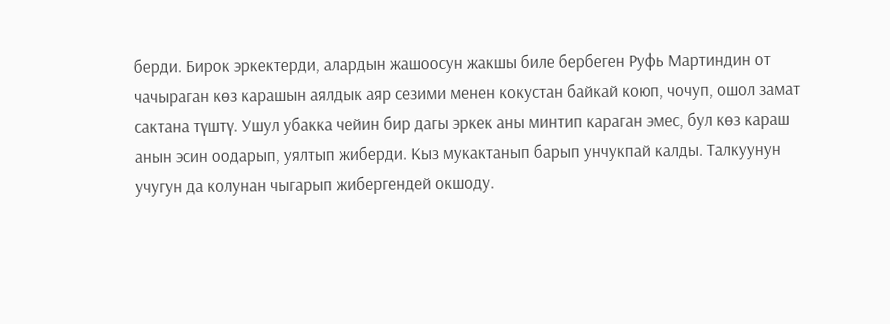берди. Бирок эркектерди, алардын жашоосун жакшы биле бербеген Руфь Мартиндин от чачыраган көз карашын аялдык аяр сезими менен кокустан байкай коюп, чочуп, ошол замат сактана түштү. Ушул убакка чейин бир дагы эркек аны минтип караган эмес, бул көз караш анын эсин оодарып, уялтып жиберди. Кыз мукактанып барып унчукпай калды. Талкуунун учугун да колунан чыгарып жибергендей окшоду.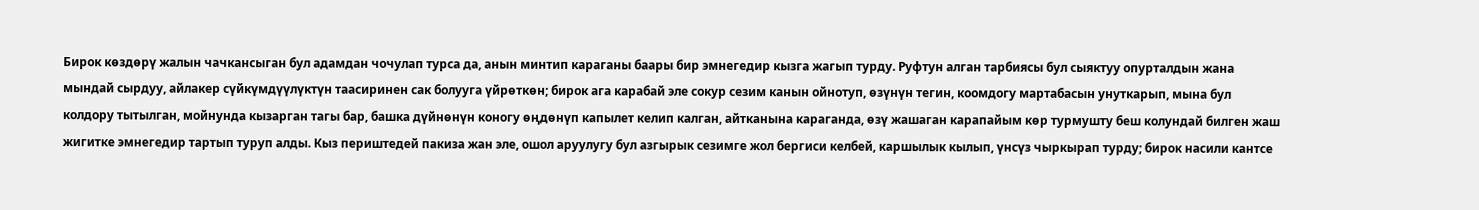Бирок көздөрү жалын чачкансыган бул адамдан чочулап турса да, анын минтип караганы баары бир эмнегедир кызга жагып турду. Руфтун алган тарбиясы бул сыяктуу опурталдын жана мындай сырдуу, айлакер сүйкүмдүүлүктүн таасиринен сак болууга үйрөткөн; бирок ага карабай эле сокур сезим канын ойнотуп, өзүнүн тегин, коомдогу мартабасын унуткарып, мына бул колдору тытылган, мойнунда кызарган тагы бар, башка дүйнөнүн коногу өңдөнүп капылет келип калган, айтканына караганда, өзү жашаган карапайым көр турмушту беш колундай билген жаш жигитке эмнегедир тартып туруп алды. Кыз периштедей пакиза жан эле, ошол аруулугу бул азгырык сезимге жол бергиси келбей, каршылык кылып, үнсүз чыркырап турду; бирок насили кантсе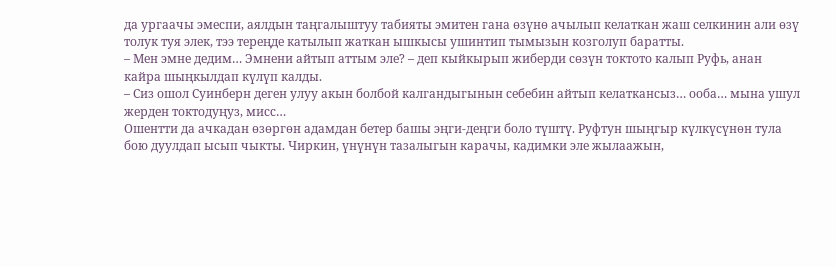да ургаачы эмеспи, аялдын таңгалыштуу табияты эмитен гана өзүнө ачылып келаткан жаш селкинин али өзү толук туя элек, тээ тереңде катылып жаткан ышкысы ушинтип тымызын козголуп баратты.
– Мен эмне дедим… Эмнени айтып аттым эле? – деп кыйкырып жиберди сөзүн токтото калып Руфь, анан кайра шыңкылдап күлүп калды.
– Сиз ошол Суинберн деген улуу акын болбой калгандыгынын себебин айтып келаткансыз… ооба… мына ушул жерден токтодуңуз, мисс…
Ошентти да ачкадан өзөргөн адамдан бетер башы эңги-деңги боло түштү. Руфтун шыңгыр күлкүсүнөн тула бою дуулдап ысып чыкты. Чиркин, үнүнүн тазалыгын карачы, кадимки эле жылаажын,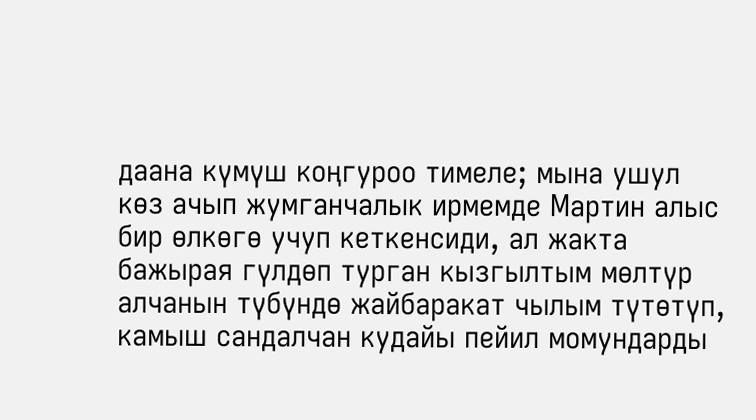даана күмүш коңгуроо тимеле; мына ушул көз ачып жумганчалык ирмемде Мартин алыс бир өлкөгө учуп кеткенсиди, ал жакта бажырая гүлдөп турган кызгылтым мөлтүр алчанын түбүндө жайбаракат чылым түтөтүп, камыш сандалчан кудайы пейил момундарды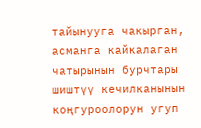тайынууга чакырган, асманга кайкалаган чатырынын бурчтары шиштүү кечилканынын коңгуроолорун угуп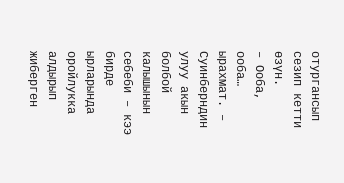отургансып сезип кетти өзүн.
– Ооба, ооба… ырахмат. – Суинберндин улуу акын болбой калышынын себеби – кээ бирде ырларында оройлукка алдырып жиберген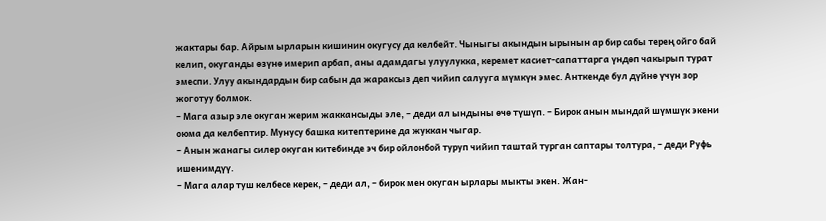жактары бар. Айрым ырларын кишинин окугусу да келбейт. Чыныгы акындын ырынын ар бир сабы терең ойго бай келип, окуганды өзүнө имерип арбап, аны адамдагы улуулукка, керемет касиет-сапаттарга үндөп чакырып турат эмеспи. Улуу акындардын бир сабын да жараксыз деп чийип салууга мүмкүн эмес. Анткенде бул дүйнө үчүн зор жоготуу болмок.
– Мага азыр эле окуган жерим жаккансыды эле, – деди ал ындыны өчө түшүп. – Бирок анын мындай шүмшүк экени оюма да келбептир. Мунусу башка китептерине да жуккан чыгар.
– Анын жанагы силер окуган китебинде эч бир ойлонбой туруп чийип таштай турган саптары толтура, – деди Руфь ишенимдүү.
– Мага алар туш келбесе керек, – деди ал, – бирок мен окуган ырлары мыкты экен. Жан-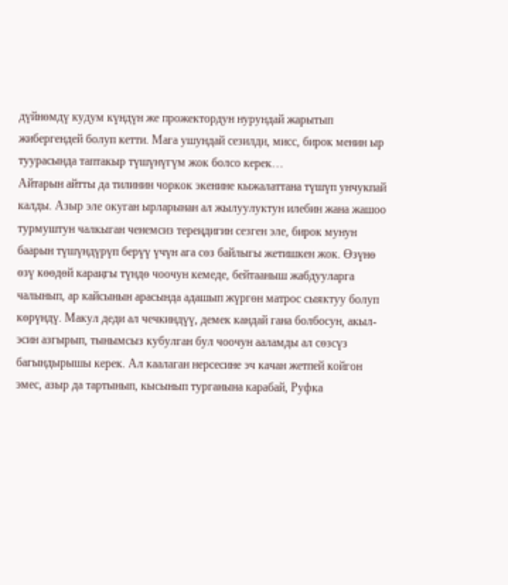дүйнөмдү кудум күндүн же прожектордун нурундай жарытып жибергендей болуп кетти. Мага ушундай сезилди, мисс, бирок менин ыр туурасында таптакыр түшүнүгүм жок болсо керек…
Айтарын айтты да тилинин чоркок экенине кыжалаттана түшүп унчукпай калды. Азыр эле окуган ырларынан ал жылуулуктун илебин жана жашоо турмуштун чалкыган ченемсиз тереңдигин сезген эле, бирок мунун баарын түшүндүрүп берүү үчүн ага сөз байлыгы жетишкен жок. Өзүнө өзү көөдөй караңгы түндө чоочун кемеде, бейтааныш жабдууларга чалынып, ар кайсынын арасында адашып жүргөн матрос сыяктуу болуп көрүндү. Макул деди ал чечкиндүү, демек кандай гана болбосун, акыл-эсин азгырып, тынымсыз кубулган бул чоочун ааламды ал сөзсүз багындырышы керек. Ал каалаган нерсесине эч качан жетпей койгон эмес, азыр да тартынып, кысынып турганына карабай, Руфка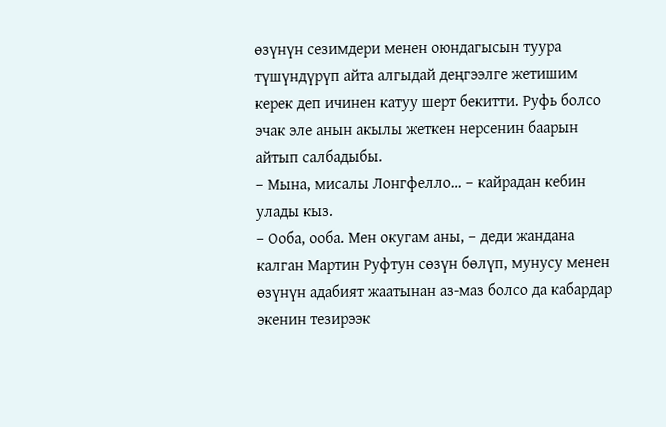өзүнүн сезимдери менен оюндагысын туура түшүндүрүп айта алгыдай деңгээлге жетишим керек деп ичинен катуу шерт бекитти. Руфь болсо эчак эле анын акылы жеткен нерсенин баарын айтып салбадыбы.
– Мына, мисалы Лонгфелло… – кайрадан кебин улады кыз.
– Ооба, ооба. Мен окугам аны, – деди жандана калган Мартин Руфтун сөзүн бөлүп, мунусу менен өзүнүн адабият жаатынан аз-маз болсо да кабардар экенин тезирээк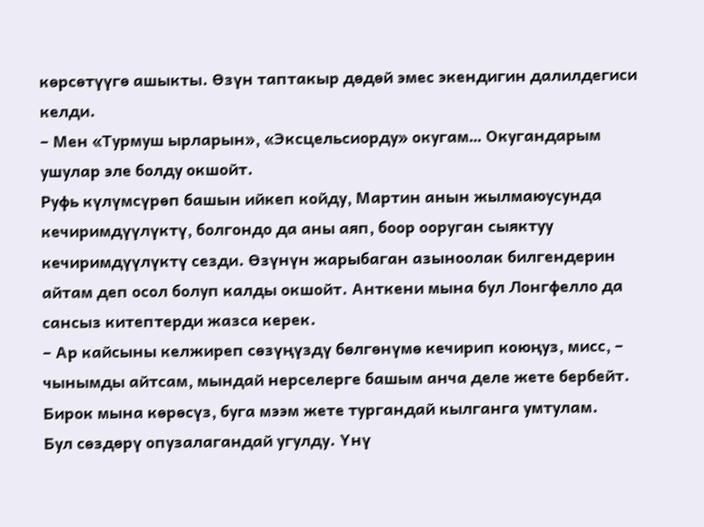көрсөтүүгө ашыкты. Өзүн таптакыр дөдөй эмес экендигин далилдегиси келди.
– Мен «Турмуш ырларын», «Эксцельсиорду» окугам… Окугандарым ушулар эле болду окшойт.
Руфь күлүмсүрөп башын ийкеп койду, Мартин анын жылмаюусунда кечиримдүүлүктү, болгондо да аны аяп, боор ооруган сыяктуу кечиримдүүлүктү сезди. Өзүнүн жарыбаган азыноолак билгендерин айтам деп осол болуп калды окшойт. Анткени мына бул Лонгфелло да сансыз китептерди жазса керек.
– Ар кайсыны келжиреп сөзүңүздү бөлгөнүмө кечирип коюңуз, мисс, – чынымды айтсам, мындай нерселерге башым анча деле жете бербейт. Бирок мына көрөсүз, буга мээм жете тургандай кылганга умтулам.
Бул сөздөрү опузалагандай угулду. Үнү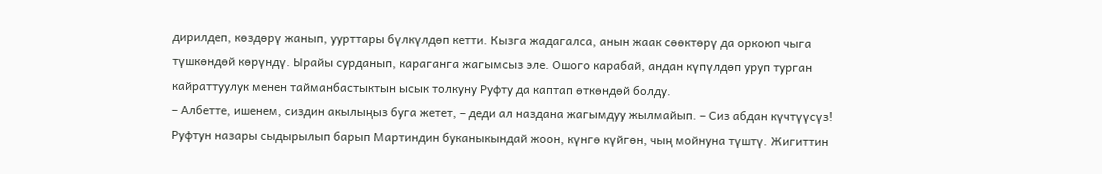дирилдеп, көздөрү жанып, уурттары бүлкүлдөп кетти. Кызга жадагалса, анын жаак сөөктөрү да оркоюп чыга түшкөндөй көрүндү. Ырайы сурданып, караганга жагымсыз эле. Ошого карабай, андан күпүлдөп уруп турган кайраттуулук менен тайманбастыктын ысык толкуну Руфту да каптап өткөндөй болду.
– Албетте, ишенем, сиздин акылыңыз буга жетет, – деди ал наздана жагымдуу жылмайып. – Сиз абдан күчтүүсүз!
Руфтун назары сыдырылып барып Мартиндин буканыкындай жоон, күнгө күйгөн, чың мойнуна түштү. Жигиттин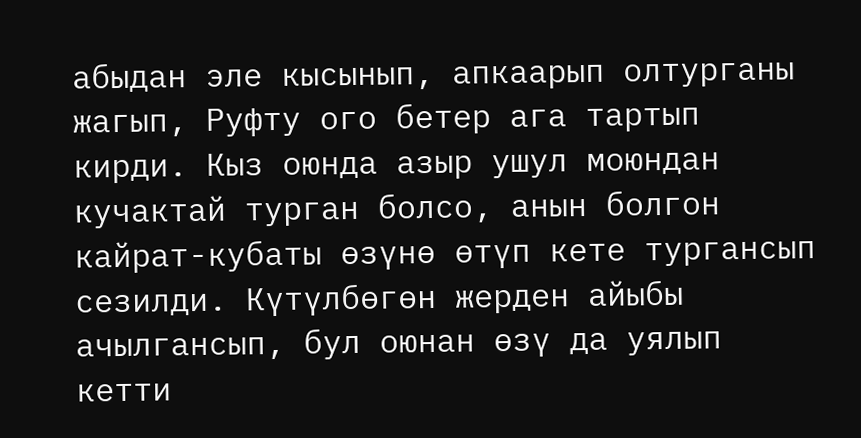абыдан эле кысынып, апкаарып олтурганы жагып, Руфту ого бетер ага тартып кирди. Кыз оюнда азыр ушул моюндан кучактай турган болсо, анын болгон кайрат-кубаты өзүнө өтүп кете тургансып сезилди. Күтүлбөгөн жерден айыбы ачылгансып, бул оюнан өзү да уялып кетти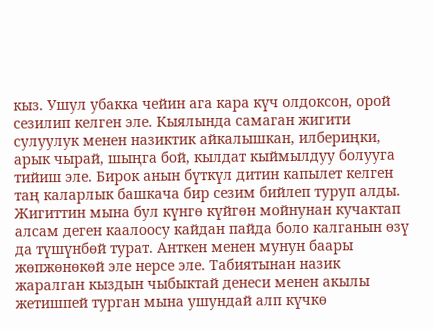кыз. Ушул убакка чейин ага кара күч олдоксон, орой сезилип келген эле. Кыялында самаган жигити сулуулук менен назиктик айкалышкан, илбериңки, арык чырай, шыңга бой, кылдат кыймылдуу болууга тийиш эле. Бирок анын бүткүл дитин капылет келген таң каларлык башкача бир сезим бийлеп туруп алды. Жигиттин мына бул күнгө күйгөн мойнунан кучактап алсам деген каалоосу кайдан пайда боло калганын өзү да түшүнбөй турат. Анткен менен мунун баары жөпжөнөкөй эле нерсе эле. Табиятынан назик жаралган кыздын чыбыктай денеси менен акылы жетишпей турган мына ушундай алп күчкө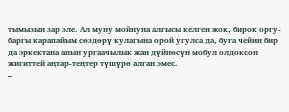тымызын зар эле. Ал муну мойнуна алгысы келген жок, бирок оргу-баргы карапайым сөздөрү кулагына орой угулса да, буга чейин бир да эркектана анын ургаачылык жан дүйнөсүн мобул олдоксон жигиттей аңтар-теңтер түшүрө алган эмес.
–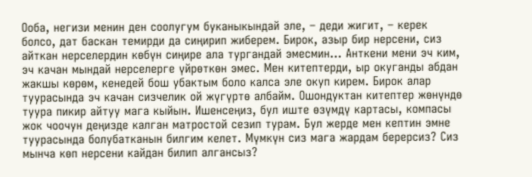Ооба, негизи менин ден соолугум буканыкындай эле, – деди жигит, – керек болсо, дат баскан темирди да сиңирип жиберем. Бирок, азыр бир нерсени, сиз айткан нерселердин көбүн сиңире ала тургандай эмесмин… Анткени мени эч ким, эч качан мындай нерселерге үйрөткөн эмес. Мен китептерди, ыр окуганды абдан жакшы көрөм, кенедей бош убактым боло калса эле окуп кирем. Бирок алар туурасында эч качан сизчелик ой жүгүртө албайм. Ошондуктан китептер жөнүндө туура пикир айтуу мага кыйын. Ишенсеңиз, бул иште өзүмдү картасы, компасы жок чоочун деңизде калган матростой сезип турам. Бул жерде мен кептин эмне туурасында болубатканын билгим келет. Мүмкүн сиз мага жардам берерсиз? Сиз мынча көп нерсени кайдан билип алгансыз?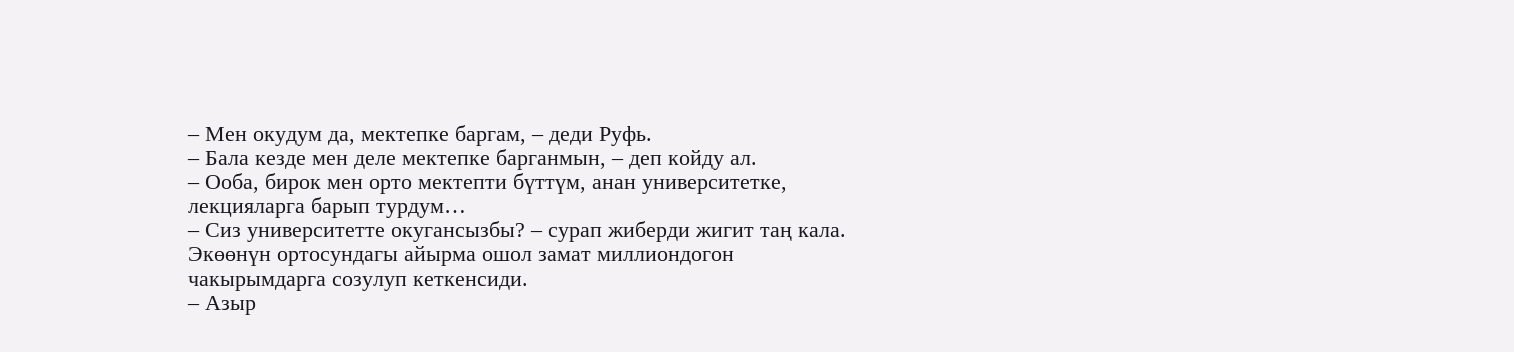– Мен окудум да, мектепке баргам, – деди Руфь.
– Бала кезде мен деле мектепке барганмын, – деп койду ал.
– Ооба, бирок мен орто мектепти бүттүм, анан университетке, лекцияларга барып турдум…
– Сиз университетте окугансызбы? – сурап жиберди жигит таң кала. Экөөнүн ортосундагы айырма ошол замат миллиондогон чакырымдарга созулуп кеткенсиди.
– Азыр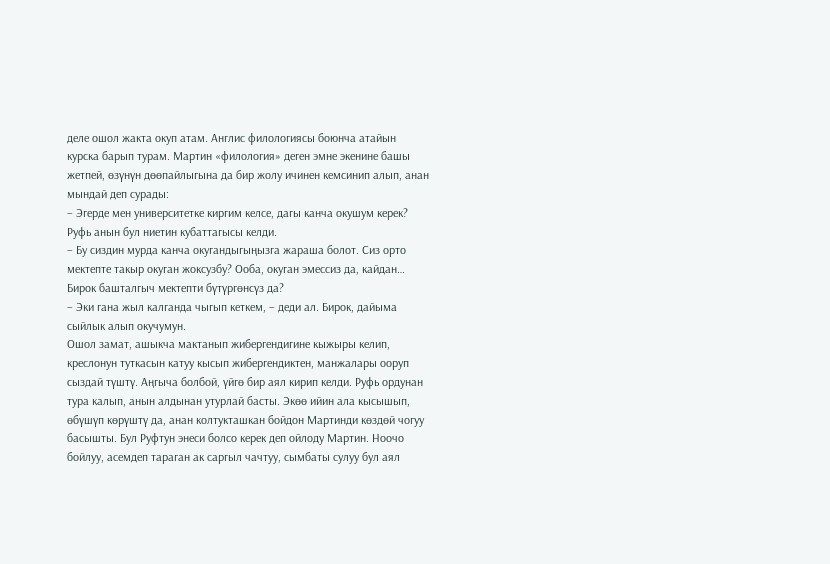деле ошол жакта окуп атам. Англис филологиясы боюнча атайын курска барып турам. Мартин «филология» деген эмне экенине башы жетпей, өзүнүн дөөпайлыгына да бир жолу ичинен кемсинип алып, анан мындай деп сурады:
– Эгерде мен университетке киргим келсе, дагы канча окушум керек?
Руфь анын бул ниетин кубаттагысы келди.
– Бу сиздин мурда канча окугандыгыңызга жараша болот. Сиз орто мектепте такыр окуган жоксузбу? Ооба, окуган эмессиз да, кайдан… Бирок башталгыч мектепти бүтүргөнсүз да?
– Эки гана жыл калганда чыгып кеткем, – деди ал. Бирок, дайыма сыйлык алып окучумун.
Ошол замат, ашыкча мактанып жибергендигине кыжыры келип, креслонун туткасын катуу кысып жибергендиктен, манжалары ооруп сыздай түштү. Аңгыча болбой, үйгө бир аял кирип келди. Руфь ордунан тура калып, анын алдынан утурлай басты. Экөө ийин ала кысышып, өбүшүп көрүштү да, анан колтукташкан бойдон Мартинди көздөй чогуу басышты. Бул Руфтун энеси болсо керек деп ойлоду Мартин. Ноочо бойлуу, асемдеп тараган ак саргыл чачтуу, сымбаты сулуу бул аял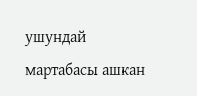ушундай мартабасы ашкан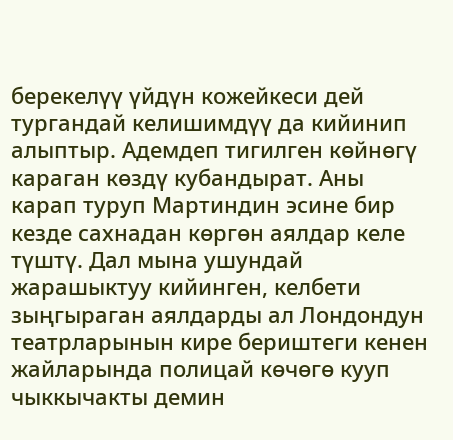берекелүү үйдүн кожейкеси дей тургандай келишимдүү да кийинип алыптыр. Адемдеп тигилген көйнөгү караган көздү кубандырат. Аны карап туруп Мартиндин эсине бир кезде сахнадан көргөн аялдар келе түштү. Дал мына ушундай жарашыктуу кийинген, келбети зыңгыраган аялдарды ал Лондондун театрларынын кире бериштеги кенен жайларында полицай көчөгө кууп чыккычакты демин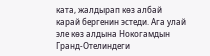ката, жалдырап көз албай карай бергенин эстеди. Ага улай эле көз алдына Нокогамдын Гранд-Отелиндеги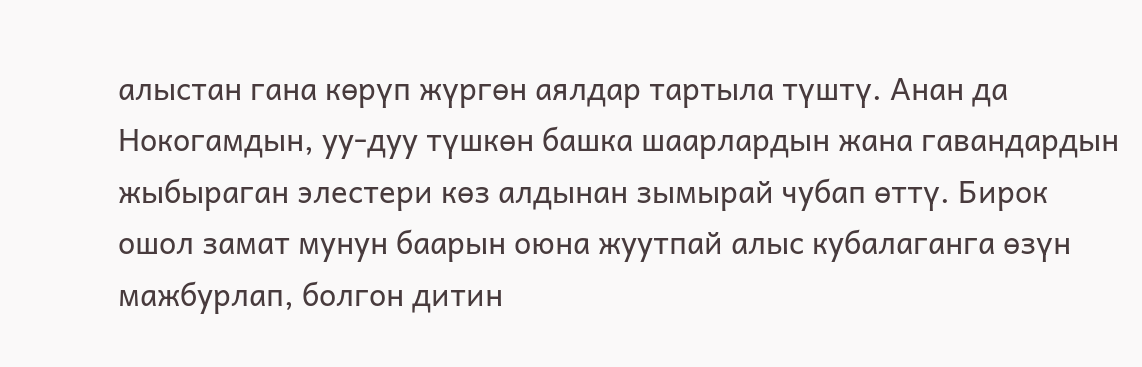алыстан гана көрүп жүргөн аялдар тартыла түштү. Анан да Нокогамдын, уу-дуу түшкөн башка шаарлардын жана гавандардын жыбыраган элестери көз алдынан зымырай чубап өттү. Бирок ошол замат мунун баарын оюна жуутпай алыс кубалаганга өзүн мажбурлап, болгон дитин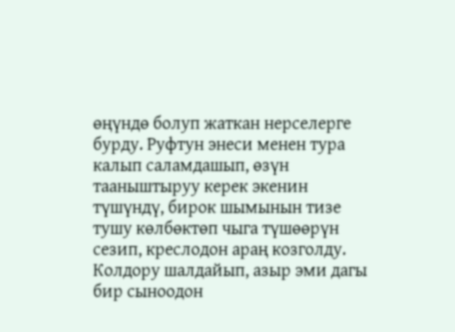өңүндө болуп жаткан нерселерге бурду. Руфтун энеси менен тура калып саламдашып, өзүн тааныштыруу керек экенин түшүндү, бирок шымынын тизе тушу көлбөктөп чыга түшөөрүн сезип, креслодон араң козголду. Колдору шалдайып, азыр эми дагы бир сыноодон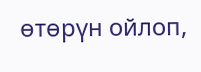өтөрүн ойлоп,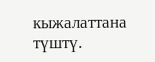кыжалаттана түштү.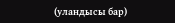(уландысы бар)